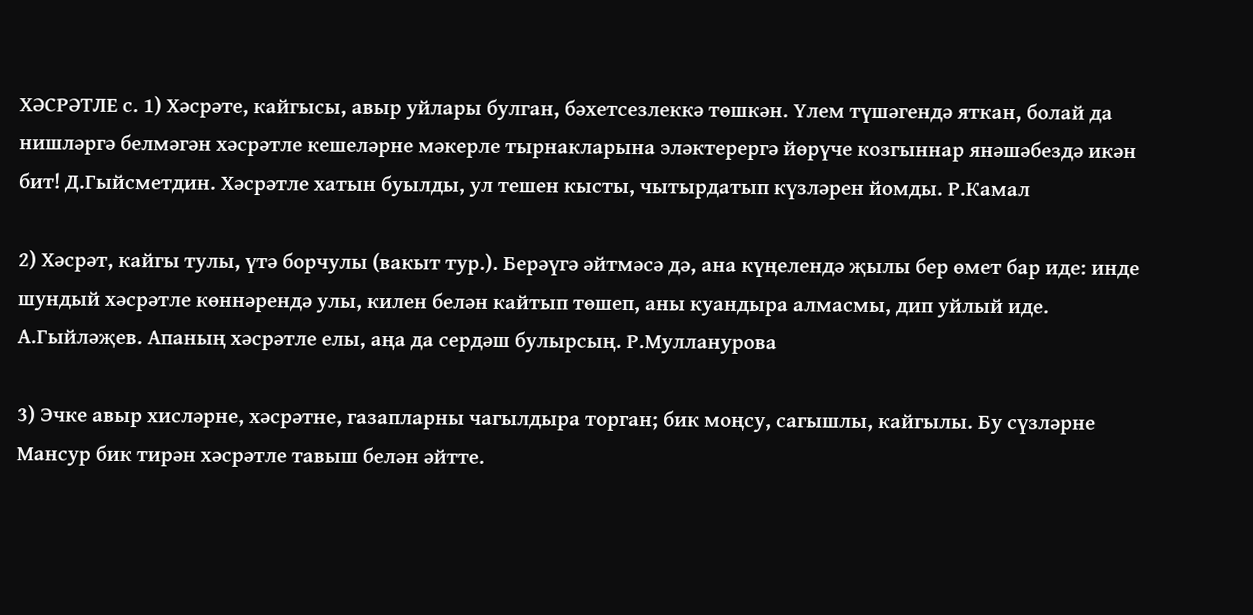ХӘСРӘТЛЕ с. 1) Хәсрәте, кайгысы, авыр уйлары булган, бәхетсезлеккә төшкән. Үлем түшәгендә яткан, болай да нишләргә белмәгән хәсрәтле кешеләрне мәкерле тырнакларына эләктерергә йөрүче козгыннар янәшәбездә икән бит! Д.Гыйсметдин. Хәсрәтле хатын буылды, ул тешен кысты, чытырдатып күзләрен йомды. Р.Камал

2) Хәсрәт, кайгы тулы, үтә борчулы (вакыт тур.). Берәүгә әйтмәсә дә, ана күңелендә җылы бер өмет бар иде: инде шундый хәсрәтле көннәрендә улы, килен белән кайтып төшеп, аны куандыра алмасмы, дип уйлый иде. А.Гыйләҗев. Апаның хәсрәтле елы, аңа да сердәш булырсың. Р.Мулланурова

3) Эчке авыр хисләрне, хәсрәтне, газапларны чагылдыра торган; бик моңсу, сагышлы, кайгылы. Бу сүзләрне Мансур бик тирән хәсрәтле тавыш белән әйтте.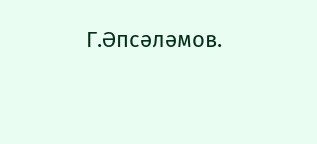Г.Әпсәләмов.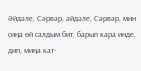Әйдәле, Сәрвәр, әйдәле, Сәрвәр, мин сиңа өй салдым бит, барып кара инде, дип, миңа кат-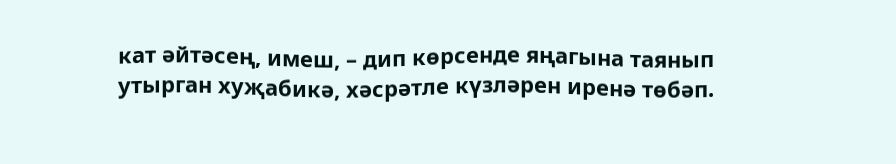кат әйтәсең, имеш, – дип көрсенде яңагына таянып утырган хуҗабикә, хәсрәтле күзләрен иренә төбәп.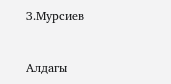З.Мурсиев



Алдагы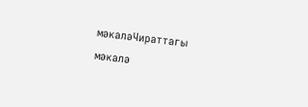мәкаләЧираттагы мәкалә